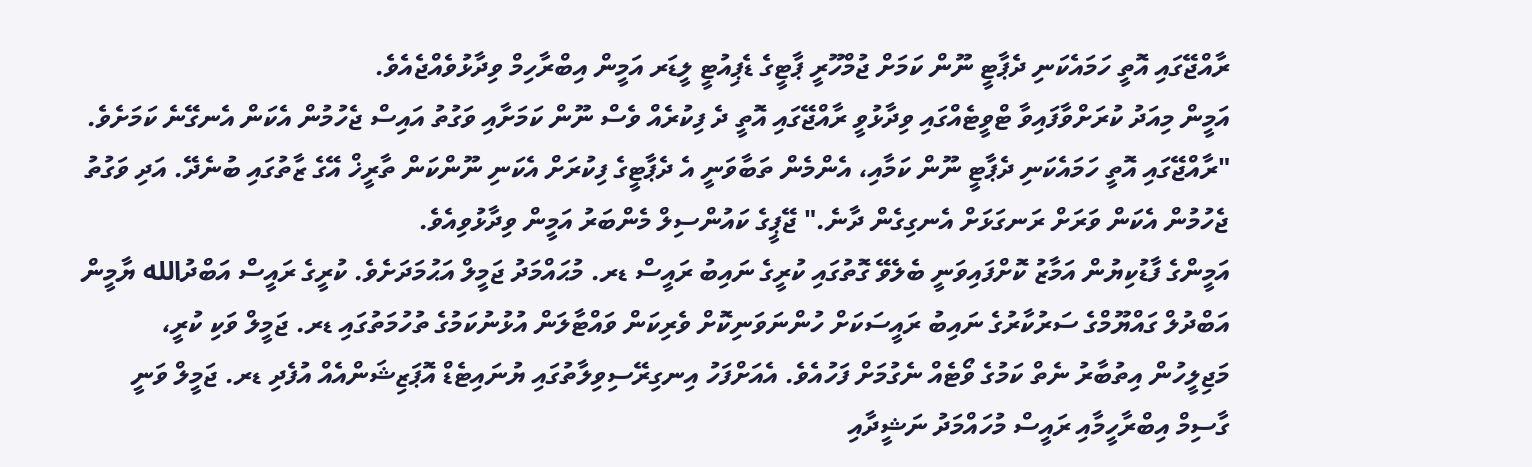ރާއްޖޭގައި އޮތީ ހަމައެކަނި ދެޕާޓީ ނޫން ކަމަށް ޖުމްހޫރީ ޕާޓީގެ ޑެޕިއުޓީ ލީޑަރ އަމީން އިބްރާހިމް ވިދާޅުވެއްޖެއެވެ.
އަމީން މިއަދު ކުރަށްވާފައިވާ ޓްވީޓެއްގައި ވިދާޅުވީ ރާއްޖޭގައި އޮތީ ދެ ފިކުރެއް ވެސް ނޫން ކަމަށާއި ވަގުތު އައިސް ޖެހުމުން އެކަން އެނގޭނެ ކަމަށެވެ.
"ރާއްޖޭގައި އޮތީ ހަމައެކަނި ދެޕާޓީ ނޫން ކަމާއި، އެންމެން ތަބާވަނީ އެ ދެޕާޓީގެ ފިކުރަށް އެކަނި ނޫންކަން ތާރީޚް އޭގެ ޒާތުގައި ބުނެދޭ. އަދި ވަގުތު ޖެހުމުން އެކަން ވަރަށް ރަނގަޅަށް އެނގިގެން ދާނެ." ޖޭޕީގެ ކައުންސިލް މެންބަރު އަމީން ވިދާޅުވިއެވެ.
އަމީންގެ ފާޑުކިޔުން އަމާޒު ކޮށްފައިވަނީ ބެލެވޭ ގޮތުގައި ކުރީގެ ނައިބު ރައީސް ޑރ. މުޙައްމަދު ޖަމީލް އަޙުމަދަށެވެ. ކުރީގެ ރައީސް އަބްދުالله ޔާމީން އަބްދުލް ގައްޔޫމްގެ ސަރުކާރުގެ ނައިބު ރައީސަކަށް ހުންނަވަނިކޮށް ވެރިކަން ވައްޓާލަން އުޅުނުކަމުގެ ތުހުމަތުގައި ޑރ. ޖަމީލް ވަކި ކުރީ، މަޖިލީހުން އިތުބާރު ނެތް ކަމުގެ ވޯޓެއް ނެގުމަށް ފަހުއެވެ. އެއަށްފަހު އިނގިރޭސިވިލާތުގައި ޔުނައިޓެޑް އޮޕަޒިޝަންއެއް އުފެދި ޑރ. ޖަމީލް ވަނީ ގާސިމް އިބްރާހީމާއި ރައީސް މުހައްމަދު ނަޝީދާއި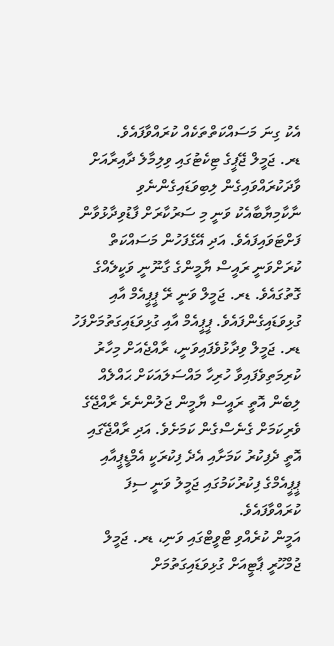އެކު ގިނަ މަސައްކަތްތަކެއް ކުރައްވާފައެވެ.
ޑރ. ޖަމީލް ޖޭޕީގެ ޓިކެޓުގައި ވިލިމާލެ ދާއިރާއަށް ވާދަކުރައްވައިގެން ލިބިވަޑައިގެންނެވި ނާކާމިޔާބާއެކު ވަނީ މި ސަރުކާރަށް ފާޑުވިދާޅުވާން ފަށްޓަވައިފައެވެ. އަދި އޭގެފަހުން މަސައްކަތް ކުރަށްވަނީ ރައީސް ޔާމީންގެ ގާނޫނީ ވަކީލެއްގެ ގޮތުގައެވެ. ޑރ. ޖަމީލް ވަނީ ރޭ ޕީޕީއެމް އާއި ގުޅިވަޑައިގެންފައެވެ. ޕީޕީއެމް އާއި ގުޅިވަޑައިގަތުމަށްފަހު ޑރ. ޖަމީލް ވިދާޅުވެފައިވަނީ، ރާއްޖެއަށް މިހާރު ކުރިމަތިވެފައިވާ ހުރިހާ މައްސަލައަކަށް ޙައްލެއް ލިބެން އޮތީ ރައީސް ޔާމީން ޖަލުންނެރެ ރާއްޖޭގެ ވެރިކަމަށް ގެނެސްގެން ކަމަށެވެ. އަދި ރާއްޖޭގައި އޮތީ ދެފިކުރު ކަމަށާއި އެދެ ފިކުރަކީ އެމްޑީޕީއާއި ޕީޕީއެމްގެ ފިކުރުކަމުގައި ޖަމީލު ވަނީ ސިފަ ކުރައްވާފައެވެ.
އަމީން ކުރެއްވި ޓްވީޓްގައި ވަނި، ޑރ. ޖަމީލް ޖުމްހޫރީ ޕާޓީއަށް ގުޅިވަޑައިގަތުމަށް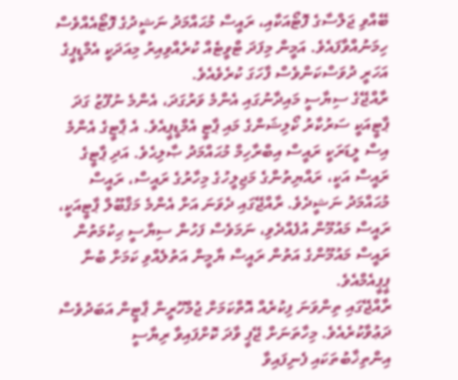ބޭއްވި ޖަލްސާގެ ފޮޓޯއަކާއި، ރައީސް މުޙައްމަދު ނަޝީދުގެ ފޮޓޯއެއްވެސް ހިމަނުއްވާފައެވެ. އަމީން މިފަދަ ޓްވީޓެއް ކުރެއްވިއިރު މިއަދަކީ އެމްޑީޕީގެ އަހަރީ ދުވަސްކަންވެސް ފާހަގަ ކުރެވެއެވެ.
ރާއްޖޭގެ ސިޔާސީ މައިދާނުގައި އެންމެ ވަރުގަދަ، އެންމެ ނުފޫޒު ގަދަ ޕާޓީއަކީ ސަރުކާރު ކޯލިޝަންގެ މައި ޕާޓީ އެމްޑީޕީއެވެ. އެ ޕާޓީގެ އެންމެ އިސް ލީޑަރަކީ ރައީސް އިބްރާހިމް މުޙައްމަދު ޞާލިޙެވެ. އަދި ޕާޓީގެ ރައީސް އަކީ، ރައްޔިތުންގެ މަޖިލީހުގެ މިހާރުގެ ރައީސް، ރައީސް މުޙައްމަދު ނަޝީދެވެ. ރާއްޖޭގައި ދެވަނަ އަށް އެންމެ މަޤްބޫލް ޕާޓީއަކީ، ރައީސް މައުމޫން އުފެއްދެވި، ނަމަވެސް ފަހުން ސިޔާސީ ޙިކުމަތުން ރައީސް މައުމޫންގެ އަތުން ރައީސް ޔާމީން އަތުލެއްވި ކަމަށް ބުނާ ޕީޕީއެމްއެވެ.
ރާއްޖޭގައި ތިންވަނަ ފިކުރެއް އޮތްކަމަށް ޖުމްހޫރީން ޕާޓީން އަބަދުވެސް ދަޢުވާކުރެއެވެ. މިހާތަނަށް ޖޭޕީ ވާދަ ކޮށްފައިވާ ރިޔާސީ އިންތިޚާބުތަކައި ފެނިފައިވާ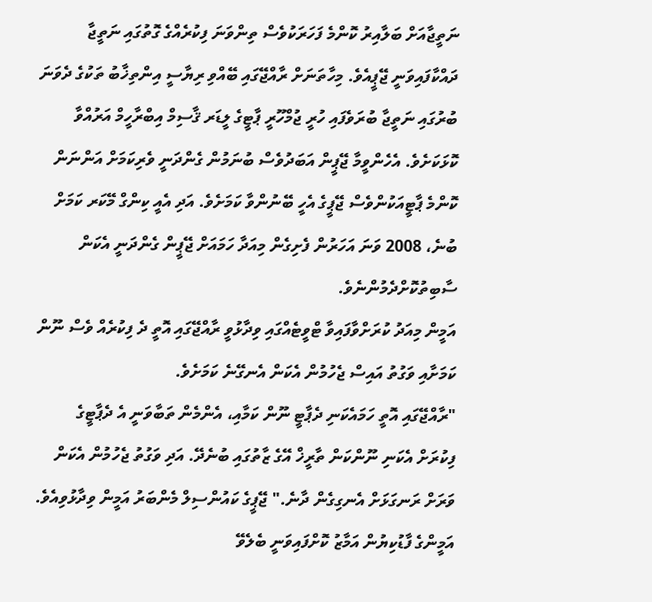ނަތީޖާއަށް ބަލާއިރު ކޮންމެ ފަހަރަކުވެސް ތިންވަނަ ފިކުރެއްގެ ގޮތުގައި ނަތީޖާ ދައްކާފައިވަނީ ޖޭޕީއެވެ. މިހާތަނަށް ރާއްޖޭގައި ބޭއްވި ރިޔާސީ އިންތިޚާބު ތަކުގެ ދެވަނަ ބުރުގައި ނަތީޖާ ބުރަވެފައި ހުރީ ޖުމްހޫރީ ޕާޓީގެ ލީޑަރ ޤާސިމް އިބްރާހީމް އަރުއްވާ ކޮޅަކަށެވެ. އެހެންވީމާ ޖޭޕީން އަބަދުވެސް ބުނަމުން ގެންދަނީ ވެރިކަމަށް އަންނަން ކޮންމެ ޕާޓީއަކުންވެސް ޖޭޕީގެ އެހީ ބޭނުންވާ ކަމަށެވެ. އަދި އެއީ ކިންގް މޭކަރ ކަމަށް ބުނެ، 2008 ވަނަ އަހަރުން ފެށިގެން މިއަދާ ހަމައަށް ޖޭޕީން ގެންދަނީ އެކަން ސާބިތުކޮށްދެމުންނެވެ.
އަމީން މިއަދު ކުރަށްވާފައިވާ ޓްވީޓެއްގައި ވިދާޅުވީ ރާއްޖޭގައި އޮތީ ދެ ފިކުރެއް ވެސް ނޫން ކަމަށާއި ވަގުތު އައިސް ޖެހުމުން އެކަން އެނގޭނެ ކަމަށެވެ.
"ރާއްޖޭގައި އޮތީ ހަމައެކަނި ދެޕާޓީ ނޫން ކަމާއި، އެންމެން ތަބާވަނީ އެ ދެޕާޓީގެ ފިކުރަށް އެކަނި ނޫންކަން ތާރީޚް އޭގެ ޒާތުގައި ބުނެދޭ. އަދި ވަގުތު ޖެހުމުން އެކަން ވަރަށް ރަނގަޅަށް އެނގިގެން ދާނެ." ޖޭޕީގެ ކައުންސިލް މެންބަރު އަމީން ވިދާޅުވިއެވެ.
އަމީންގެ ފާޑުކިޔުން އަމާޒު ކޮށްފައިވަނީ ބެލެވޭ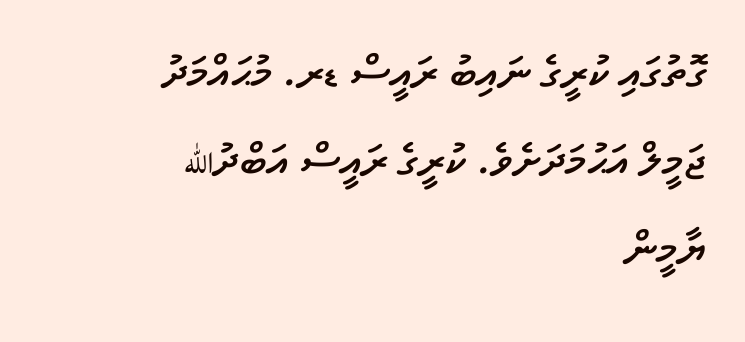ގޮތުގައި ކުރީގެ ނައިބު ރައީސް ޑރ. މުޙައްމަދު ޖަމީލް އަޙުމަދަށެވެ. ކުރީގެ ރައީސް އަބްދުالله ޔާމީން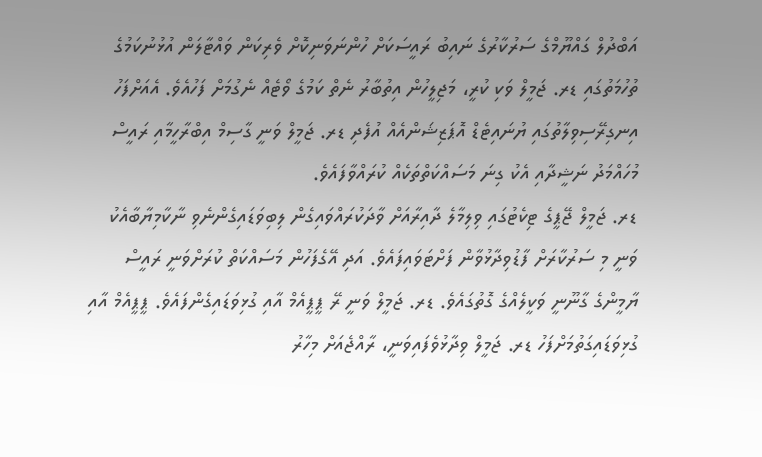އަބްދުލް ގައްޔޫމްގެ ސަރުކާރުގެ ނައިބު ރައީސަކަށް ހުންނަވަނިކޮށް ވެރިކަން ވައްޓާލަން އުޅުނުކަމުގެ ތުހުމަތުގައި ޑރ. ޖަމީލް ވަކި ކުރީ، މަޖިލީހުން އިތުބާރު ނެތް ކަމުގެ ވޯޓެއް ނެގުމަށް ފަހުއެވެ. އެއަށްފަހު އިނގިރޭސިވިލާތުގައި ޔުނައިޓެޑް އޮޕަޒިޝަންއެއް އުފެދި ޑރ. ޖަމީލް ވަނީ ގާސިމް އިބްރާހީމާއި ރައީސް މުހައްމަދު ނަޝީދާއި އެކު ގިނަ މަސައްކަތްތަކެއް ކުރައްވާފައެވެ.
ޑރ. ޖަމީލް ޖޭޕީގެ ޓިކެޓުގައި ވިލިމާލެ ދާއިރާއަށް ވާދަކުރައްވައިގެން ލިބިވަޑައިގެންނެވި ނާކާމިޔާބާއެކު ވަނީ މި ސަރުކާރަށް ފާޑުވިދާޅުވާން ފަށްޓަވައިފައެވެ. އަދި އޭގެފަހުން މަސައްކަތް ކުރަށްވަނީ ރައީސް ޔާމީންގެ ގާނޫނީ ވަކީލެއްގެ ގޮތުގައެވެ. ޑރ. ޖަމީލް ވަނީ ރޭ ޕީޕީއެމް އާއި ގުޅިވަޑައިގެންފައެވެ. ޕީޕީއެމް އާއި ގުޅިވަޑައިގަތުމަށްފަހު ޑރ. ޖަމީލް ވިދާޅުވެފައިވަނީ، ރާއްޖެއަށް މިހާރު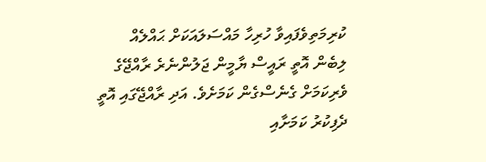ކުރިމަތިވެފައިވާ ހުރިހާ މައްސަލައަކަށް ޙައްލެއް ލިބެން އޮތީ ރައީސް ޔާމީން ޖަލުންނެރެ ރާއްޖޭގެ ވެރިކަމަށް ގެނެސްގެން ކަމަށެވެ. އަދި ރާއްޖޭގައި އޮތީ ދެފިކުރު ކަމަށާއި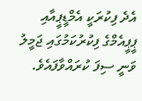އެދެ ފިކުރަކީ އެމްޑީޕީއާއި ޕީޕީއެމްގެ ފިކުރުކަމުގައި ޖަމީލު ވަނީ ސިފަ ކުރައްވާފައެވެ.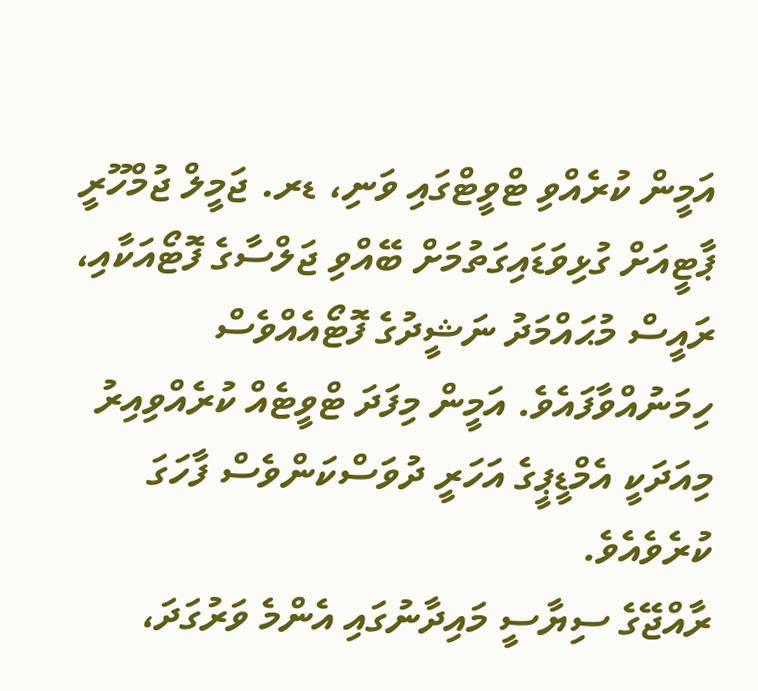އަމީން ކުރެއްވި ޓްވީޓްގައި ވަނި، ޑރ. ޖަމީލް ޖުމްހޫރީ ޕާޓީއަށް ގުޅިވަޑައިގަތުމަށް ބޭއްވި ޖަލްސާގެ ފޮޓޯއަކާއި، ރައީސް މުޙައްމަދު ނަޝީދުގެ ފޮޓޯއެއްވެސް ހިމަނުއްވާފައެވެ. އަމީން މިފަދަ ޓްވީޓެއް ކުރެއްވިއިރު މިއަދަކީ އެމްޑީޕީގެ އަހަރީ ދުވަސްކަންވެސް ފާހަގަ ކުރެވެއެވެ.
ރާއްޖޭގެ ސިޔާސީ މައިދާނުގައި އެންމެ ވަރުގަދަ،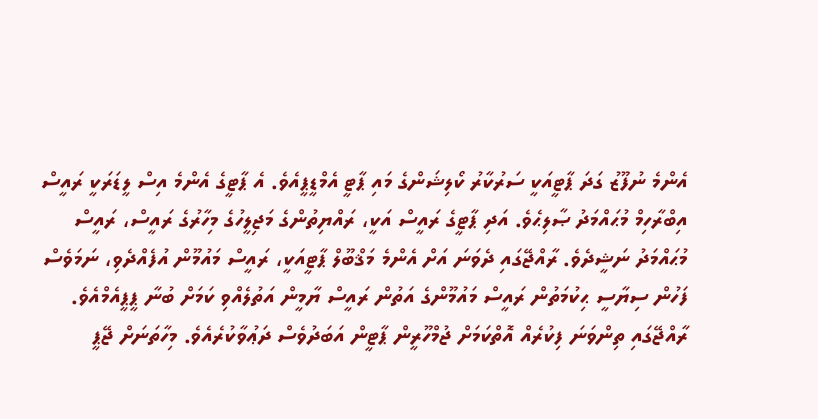އެންމެ ނުފޫޒު ގަދަ ޕާޓީއަކީ ސަރުކާރު ކޯލިޝަންގެ މައި ޕާޓީ އެމްޑީޕީއެވެ. އެ ޕާޓީގެ އެންމެ އިސް ލީޑަރަކީ ރައީސް އިބްރާހިމް މުޙައްމަދު ޞާލިޙެވެ. އަދި ޕާޓީގެ ރައީސް އަކީ، ރައްޔިތުންގެ މަޖިލީހުގެ މިހާރުގެ ރައީސް، ރައީސް މުޙައްމަދު ނަޝީދެވެ. ރާއްޖޭގައި ދެވަނަ އަށް އެންމެ މަޤްބޫލް ޕާޓީއަކީ، ރައީސް މައުމޫން އުފެއްދެވި، ނަމަވެސް ފަހުން ސިޔާސީ ޙިކުމަތުން ރައީސް މައުމޫންގެ އަތުން ރައީސް ޔާމީން އަތުލެއްވި ކަމަށް ބުނާ ޕީޕީއެމްއެވެ.
ރާއްޖޭގައި ތިންވަނަ ފިކުރެއް އޮތްކަމަށް ޖުމްހޫރީން ޕާޓީން އަބަދުވެސް ދަޢުވާކުރެއެވެ. މިހާތަނަށް ޖޭޕީ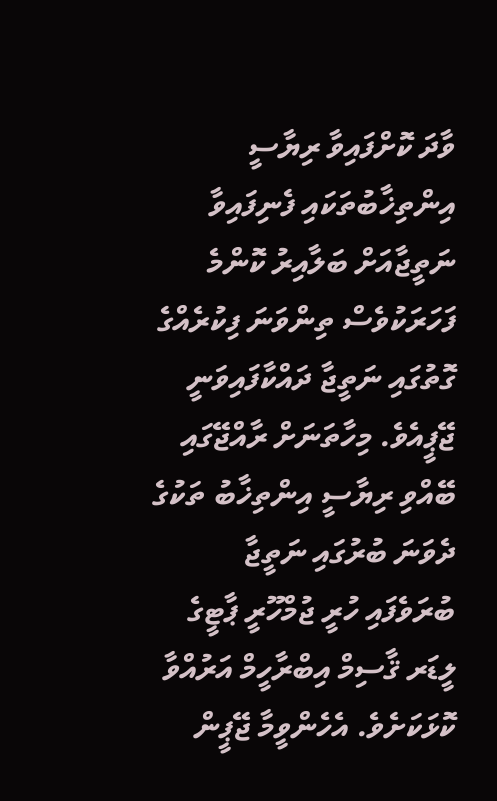ވާދަ ކޮށްފައިވާ ރިޔާސީ އިންތިޚާބުތަކައި ފެނިފައިވާ ނަތީޖާއަށް ބަލާއިރު ކޮންމެ ފަހަރަކުވެސް ތިންވަނަ ފިކުރެއްގެ ގޮތުގައި ނަތީޖާ ދައްކާފައިވަނީ ޖޭޕީއެވެ. މިހާތަނަށް ރާއްޖޭގައި ބޭއްވި ރިޔާސީ އިންތިޚާބު ތަކުގެ ދެވަނަ ބުރުގައި ނަތީޖާ ބުރަވެފައި ހުރީ ޖުމްހޫރީ ޕާޓީގެ ލީޑަރ ޤާސިމް އިބްރާހީމް އަރުއްވާ ކޮޅަކަށެވެ. އެހެންވީމާ ޖޭޕީން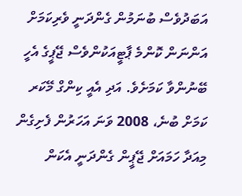އަބަދުވެސް ބުނަމުން ގެންދަނީ ވެރިކަމަށް އަންނަން ކޮންމެ ޕާޓީއަކުންވެސް ޖޭޕީގެ އެހީ ބޭނުންވާ ކަމަށެވެ. އަދި އެއީ ކިންގް މޭކަރ ކަމަށް ބުނެ، 2008 ވަނަ އަހަރުން ފެށިގެން މިއަދާ ހަމައަށް ޖޭޕީން ގެންދަނީ އެކަން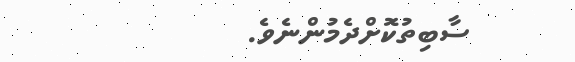ސާބިތުކޮށްދެމުންނެވެ.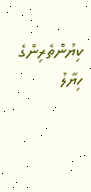ކިޔުންތެރިންގެ ހިޔާލު